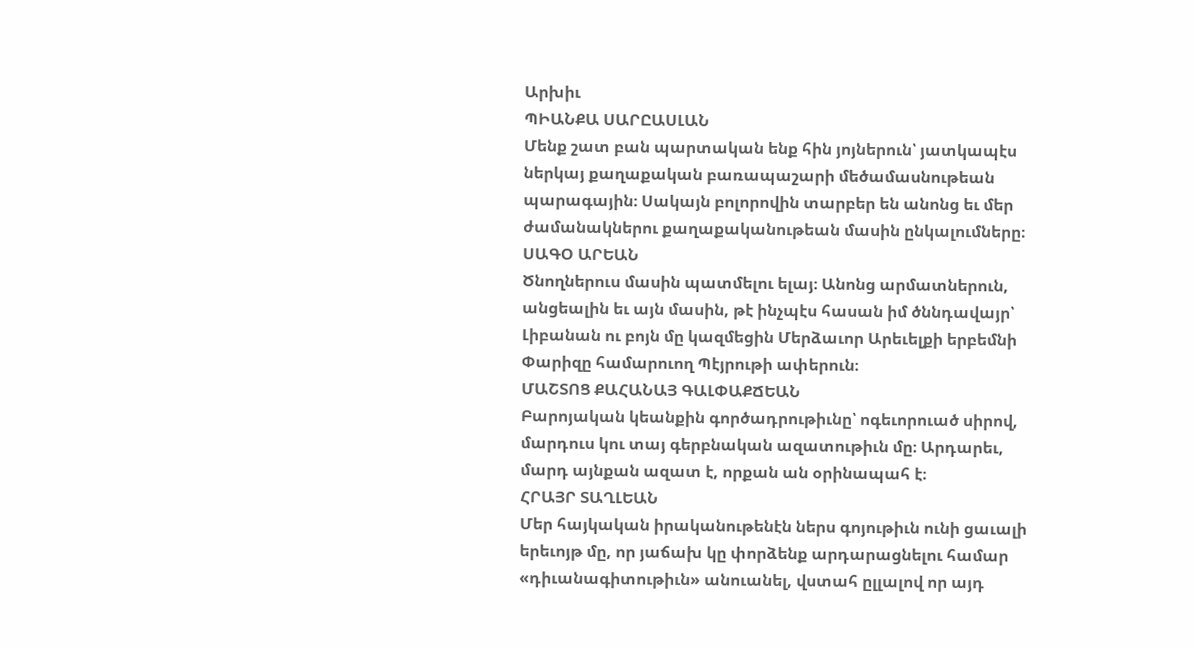Արխիւ
ՊԻԱՆՔԱ ՍԱՐԸԱՍԼԱՆ
Մենք շատ բան պարտական ենք հին յոյներուն՝ յատկապէս ներկայ քաղաքական բառապաշարի մեծամասնութեան պարագային։ Սակայն բոլորովին տարբեր են անոնց եւ մեր ժամանակներու քաղաքականութեան մասին ընկալումները։
ՍԱԳՕ ԱՐԵԱՆ
Ծնողներուս մասին պատմելու ելայ։ Անոնց արմատներուն, անցեալին եւ այն մասին, թէ ինչպէս հասան իմ ծննդավայր՝ Լիբանան ու բոյն մը կազմեցին Մերձաւոր Արեւելքի երբեմնի Փարիզը համարուող Պէյրութի ափերուն։
ՄԱՇՏՈՑ ՔԱՀԱՆԱՅ ԳԱԼՓԱՔՃԵԱՆ
Բարոյական կեանքին գործադրութիւնը՝ ոգեւորուած սիրով, մարդուս կու տայ գերբնական ազատութիւն մը։ Արդարեւ, մարդ այնքան ազատ է, որքան ան օրինապահ է։
ՀՐԱՅՐ ՏԱՂԼԵԱՆ
Մեր հայկական իրականութենէն ներս գոյութիւն ունի ցաւալի երեւոյթ մը, որ յաճախ կը փորձենք արդարացնելու համար «դիւանագիտութիւն» անուանել, վստահ ըլլալով որ այդ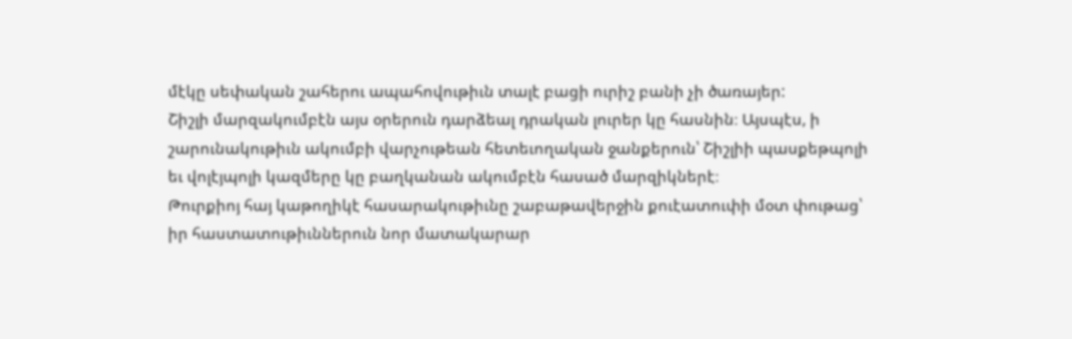մէկը սեփական շահերու ապահովութիւն տալէ բացի ուրիշ բանի չի ծառայեր:
Շիշլի մարզակումբէն այս օրերուն դարձեալ դրական լուրեր կը հասնին։ Այսպէս, ի շարունակութիւն ակումբի վարչութեան հետեւողական ջանքերուն՝ Շիշլիի պասքեթպոլի եւ վոլէյպոլի կազմերը կը բաղկանան ակումբէն հասած մարզիկներէ։
Թուրքիոյ հայ կաթողիկէ հասարակութիւնը շաբաթավերջին քուէատուփի մօտ փութաց՝ իր հաստատութիւններուն նոր մատակարար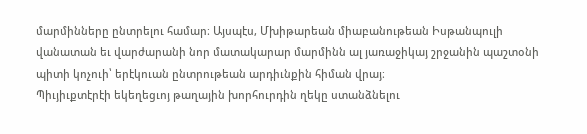մարմինները ընտրելու համար։ Այսպէս, Մխիթարեան միաբանութեան Իսթանպուլի վանատան եւ վարժարանի նոր մատակարար մարմինն ալ յառաջիկայ շրջանին պաշտօնի պիտի կոչուի՝ երէկուան ընտրութեան արդիւնքին հիման վրայ։
Պիւյիւքտէրէի եկեղեցւոյ թաղային խորհուրդին ղեկը ստանձնելու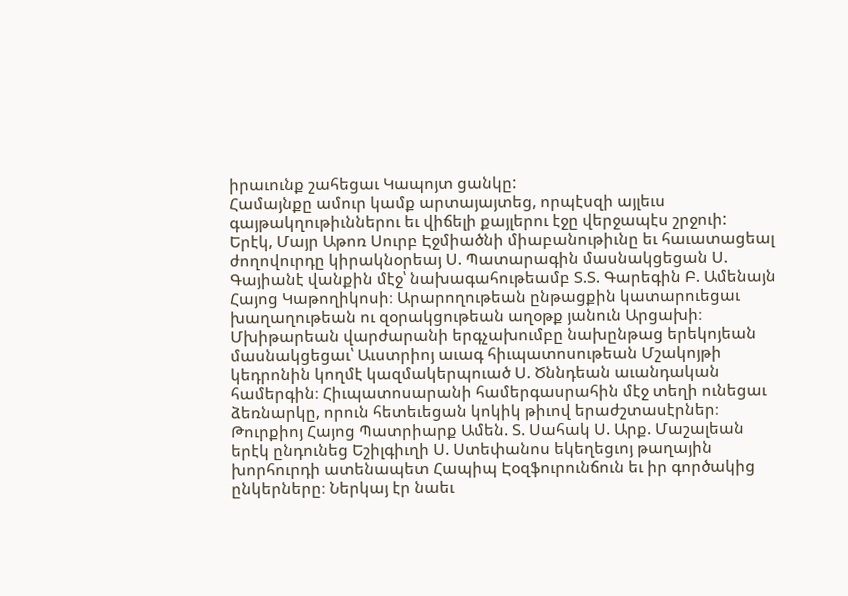իրաւունք շահեցաւ Կապոյտ ցանկը:
Համայնքը ամուր կամք արտայայտեց, որպէսզի այլեւս գայթակղութիւններու եւ վիճելի քայլերու էջը վերջապէս շրջուի:
Երէկ, Մայր Աթոռ Սուրբ Էջմիածնի միաբանութիւնը եւ հաւատացեալ ժողովուրդը կիրակնօրեայ Ս. Պատարագին մասնակցեցան Ս. Գայիանէ վանքին մէջ՝ նախագահութեամբ Տ.Տ. Գարեգին Բ. Ամենայն Հայոց Կաթողիկոսի։ Արարողութեան ընթացքին կատարուեցաւ խաղաղութեան ու զօրակցութեան աղօթք յանուն Արցախի։
Մխիթարեան վարժարանի երգչախումբը նախընթաց երեկոյեան մասնակցեցաւ՝ Աւստրիոյ աւագ հիւպատոսութեան Մշակոյթի կեդրոնին կողմէ կազմակերպուած Ս. Ծննդեան աւանդական համերգին։ Հիւպատոսարանի համերգասրահին մէջ տեղի ունեցաւ ձեռնարկը, որուն հետեւեցան կոկիկ թիւով երաժշտասէրներ։
Թուրքիոյ Հայոց Պատրիարք Ամեն. Տ. Սահակ Ս. Արք. Մաշալեան երէկ ընդունեց Եշիլգիւղի Ս. Ստեփանոս եկեղեցւոյ թաղային խորհուրդի ատենապետ Հապիպ Էօզֆուրունճուն եւ իր գործակից ընկերները։ Ներկայ էր նաեւ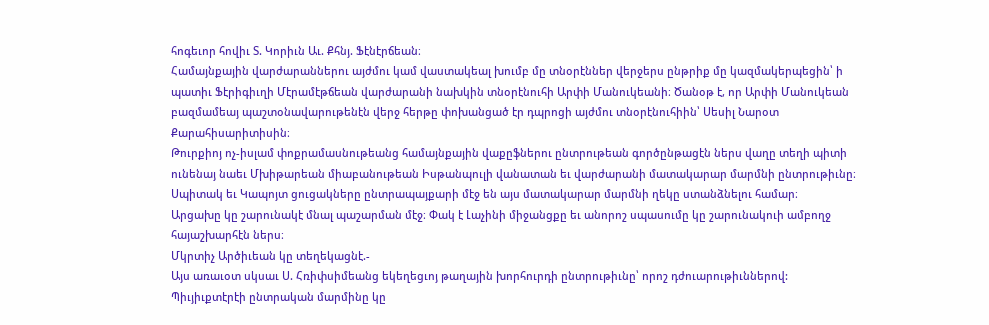հոգեւոր հովիւ Տ. Կորիւն Աւ. Քհնյ. Ֆէնէրճեան։
Համայնքային վարժարաններու այժմու կամ վաստակեալ խումբ մը տնօրէններ վերջերս ընթրիք մը կազմակերպեցին՝ ի պատիւ Ֆէրիգիւղի Մէրամէթճեան վարժարանի նախկին տնօրէնուհի Արփի Մանուկեանի։ Ծանօթ է, որ Արփի Մանուկեան բազմամեայ պաշտօնավարութենէն վերջ հերթը փոխանցած էր դպրոցի այժմու տնօրէնուհիին՝ Սեսիլ Նարօտ Քարահիսարիտիսին։
Թուրքիոյ ոչ-իսլամ փոքրամասնութեանց համայնքային վաքըֆներու ընտրութեան գործընթացէն ներս վաղը տեղի պիտի ունենայ նաեւ Մխիթարեան միաբանութեան Իսթանպուլի վանատան եւ վարժարանի մատակարար մարմնի ընտրութիւնը։ Սպիտակ եւ Կապոյտ ցուցակները ընտրապայքարի մէջ են այս մատակարար մարմնի ղեկը ստանձնելու համար։
Արցախը կը շարունակէ մնալ պաշարման մէջ։ Փակ է Լաչինի միջանցքը եւ անորոշ սպասումը կը շարունակուի ամբողջ հայաշխարհէն ներս։
Մկրտիչ Արծիւեան կը տեղեկացնէ.-
Այս առաւօտ սկսաւ Ս. Հռիփսիմեանց եկեղեցւոյ թաղային խորհուրդի ընտրութիւնը՝ որոշ դժուարութիւններով:
Պիւյիւքտէրէի ընտրական մարմինը կը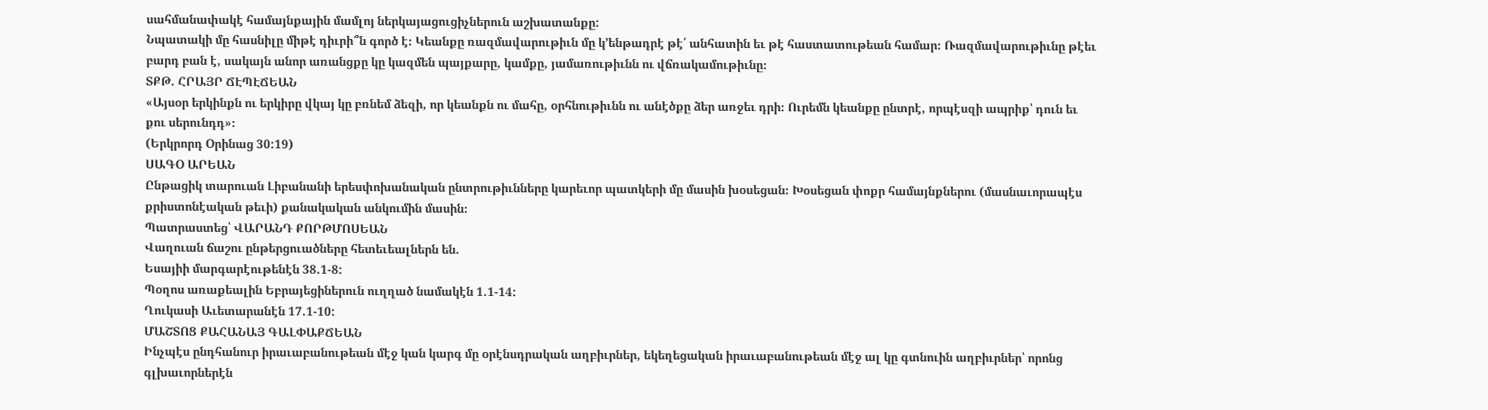սահմանափակէ համայնքային մամլոյ ներկայացուցիչներուն աշխատանքը:
Նպատակի մը հասնիլը միթէ դիւրի՞ն գործ է։ Կեանքը ռազմավարութիւն մը կ՚ենթադրէ թէ՛ անհատին եւ թէ հաստատութեան համար։ Ռազմավարութիւնը թէեւ բարդ բան է, սակայն անոր առանցքը կը կազմեն պայքարը, կամքը, յամառութիւնն ու վճռակամութիւնը։
ՏՔԹ. ՀՐԱՅՐ ՃԷՊԷՃԵԱՆ
«Այսօր երկինքն ու երկիրը վկայ կը բռնեմ ձեզի, որ կեանքն ու մահը, օրհնութիւնն ու անէծքը ձեր առջեւ դրի։ Ուրեմն կեանքը ընտրէ, որպէսզի ապրիք՝ դուն եւ քու սերունդդ»։
(Երկրորդ Օրինաց 30:19)
ՍԱԳՕ ԱՐԵԱՆ
Ընթացիկ տարուան Լիբանանի երեսփոխանական ընտրութիւնները կարեւոր պատկերի մը մասին խօսեցան։ Խօսեցան փոքր համայնքներու (մասնաւորապէս քրիստոնէական թեւի) քանակական անկումին մասին։
Պատրաստեց՝ ՎԱՐԱՆԴ ՔՈՐԹՄՈՍԵԱՆ
Վաղուան ճաշու ընթերցուածները հետեւեալներն են.
Եսայիի մարգարէութենէն 38.1-8:
Պօղոս առաքեալին Եբրայեցիներուն ուղղած նամակէն 1.1-14:
Ղուկասի Աւետարանէն 17.1-10:
ՄԱՇՏՈՑ ՔԱՀԱՆԱՅ ԳԱԼՓԱՔՃԵԱՆ
Ինչպէս ընդհանուր իրաւաբանութեան մէջ կան կարգ մը օրէնսդրական աղբիւրներ, եկեղեցական իրաւաբանութեան մէջ ալ կը գտնուին աղբիւրներ՝ որոնց գլխաւորներէն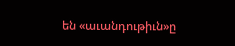են «աւանդութիւն»ը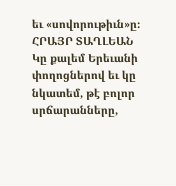եւ «սովորութիւն»ը։
ՀՐԱՅՐ ՏԱՂԼԵԱՆ
Կը քալեմ Երեւանի փողոցներով եւ կը նկատեմ, թէ բոլոր սրճարանները,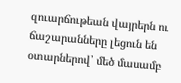զուարճութեան վայրերն ու ճաշարանները լեցուն են օտարներով՝ մեծ մասամբ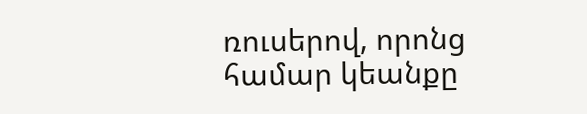ռուսերով, որոնց համար կեանքը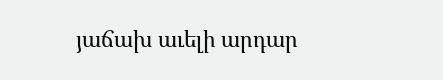յաճախ աւելի արդար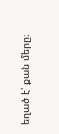եղած է՝ քան մերը։